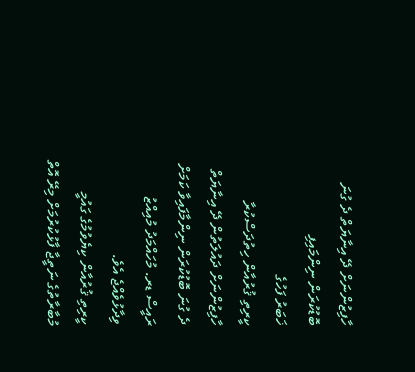ހާފިޒުންނަށް ދޭ އިނާޔަތް ދެ ގުނަ ބޮޑުކުރަން ނިންމައިފި
ޚަބަރު ފަހުގެ
ކީރިތި ޤުރުއާން ހިތުދަސްކުރާ ހާފިޒުންނަށް ދައުލަތުން ދޭ އިނާޔަތް ދެ ގުނަ ބޮޑުކުރަން ނިންމާފައިވާ ކަމަށް ރައީސް ޑރ. މުހައްމަދު މުއިއްޒު ވިދާޅުވެއްޖެ އެވެ.
ކީރިތި ޤުރުއާން ކިޔެވުމުގެ ގައުމީ މުބާރާތުގެ ނަތީޖާ ފާޅުކުރުމަށް މިރޭ އޮތް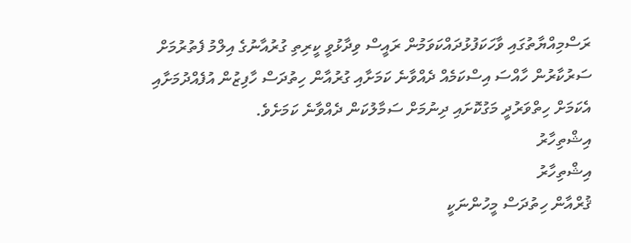ރަސްމިއްޔާތުގައި ވާހަކަފުޅުދައްކަވަމުން ރައީސް ވިދާޅުވީ ކީރިތި ގުރުއާނުގެ އިލްމު ފެތުރުމަށް ސަރުކާރުން ހާއްސަ އިސްކަމެއް ދެއްވާނެ ކަމަށާއި ގުރުއާން ހިތުދަސް ހާފިޒުން އުފެއްދުމަށާއި އެކަމަށް ހިތްވަރުދީ މަގުކޮށައި ދިނުމަށް ސަމާލުކަން ދެއްވާނެ ކަމަށެވެ.
އިޝްތިހާރު
އިޝްތިހާރު
ޤުރްއާން ހިތުދަސް މީހުންނަކީ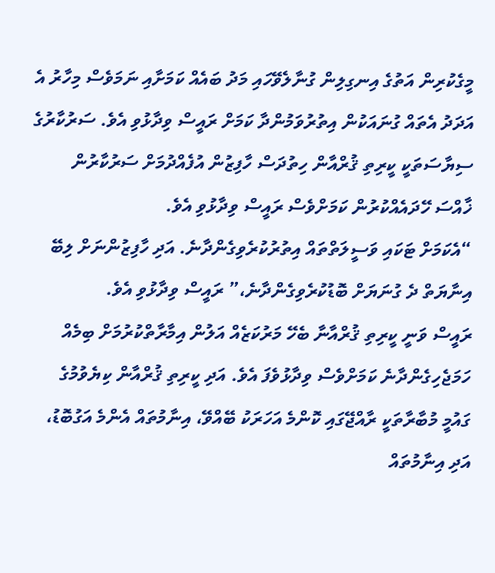މީގެކުރިން އަތުގެ އިނގިލިން ގުނާލެވޭހައި މަދު ބައެއް ކަމަށާއި ނަމަވެސް މިހާރު އެ އަދަދު އެތައް ގުނައަކުން އިތުރުވަމުންދާ ކަމަށް ރައީސް ވިދާޅުވި އެވެ. ސަރުކާރުގެ ސިޔާސަތަކީ ކީރިތި ޤުރްއާން ހިތުދަސް ހާފިޒުން އުފެއްދުމަށް ސަރުކާރުން ޚާއްސަ ހޭދައެއްކުރުން ކަމަށްވެސް ރައީސް ވިދާޅުވި އެވެ.
“އެކަމަށް ޓަކައި ވަސީލަތްތައް އިތުރުކުރެވިގެންދާނެ. އަދި ހާފިޒުންނަށް ލިބޭ އިނާޔަތް ދެ ގުނަޔަށް ބޮޑުކުރެވިގެންދާނެ،” ރައީސް ވިދާޅުވި އެވެ.
ރައީސް ވަނީ ކީރިތި ޤުރްއާނާ ބެހޭ މަރުކަޒެއް އަލުން އިމާރާތްކުރުމަށް ބިމެއް ހަމަޖެހިގެންދާނެ ކަމަށްވެސް ވިދާޅުވެފަ އެވެ. އަދި ކީރިތި ޤުރްއާން ކިޔެވުމުގެ ގައުމީ މުބާރާތަކީ ރާއްޖޭގައި ކޮންމެ އަހަރަކު ބޭއްވޭ، އިނާމުތައް އެންމެ އަގުބޮޑު، އަދި އިނާމުތައް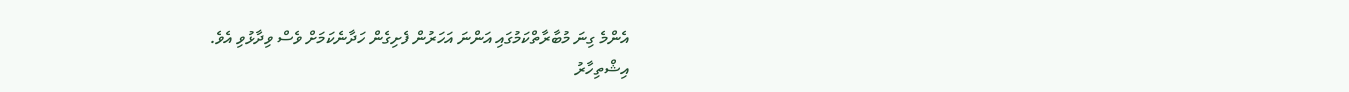އެންމެ ގިނަ މުބާރާތްކަމުގައި އަންނަ އަހަރުން ފެށިގެން ހަދާނެކަމަށް ވެސް ވިދާޅުވި އެވެ.
އިޝްތިހާރު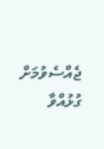ޖެއްސެވުމަށް ގުޅުއްވާ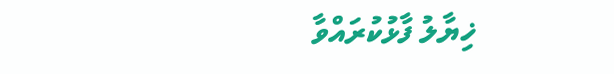ޚިޔާލު ފާޅުކުރައްވާ